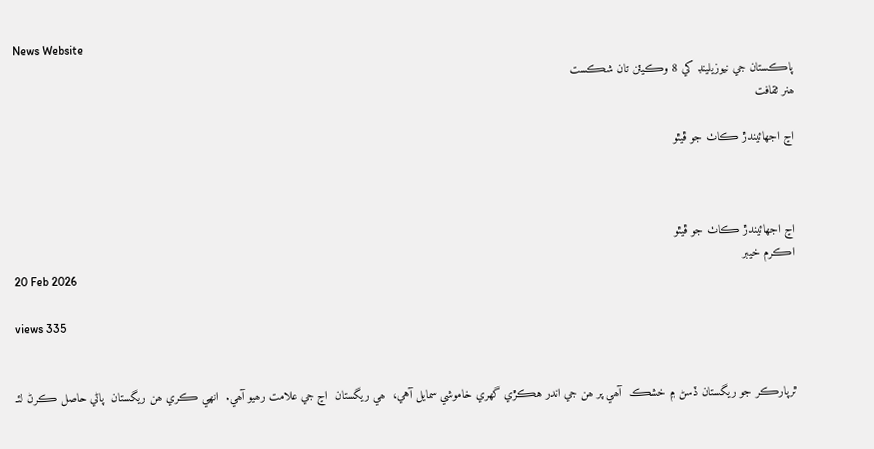News Website
پاڪستان جي نيوزيلينڊ کي 8 وڪيٽن تان شڪست
ھنر ثقافت

اڃ اجھائيندڙ ڪاٺ جو ڦيٿو



اڃ اجھائيندڙ ڪاٺ جو ڦيٿو
اڪرم خيبر
20 Feb 2026

views 335


ٿرپارڪر جو ريگستان ڏسڻ ۾ خشڪ  آھي پر ھن جي اندر هڪڙي گهري خاموشي سمايل آهي،  ھي ريگستان  اڃ جي علامت رھيو آھي.  انھي ڪري ھن ريگستان  پاڻي حاصل ڪرڻ لئـ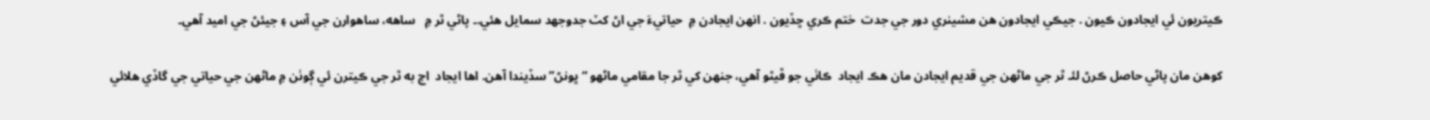ڪيتريون ئي ايجادون ڪيون . جيڪي ايجادون ھن مشينري دور جي جدت  ختم ڪري ڇڏيون . انھن ايجادن ۾  حياتيءَ جي اڻ کٽ جدوجهد سمايل ھئي.۔ پاڻي ٿر ۾   ساهه، ساهوارن جي آس ۽ جيئڻ جي اميد آهي۔

کوھن مان پاڻي حاصل ڪرڻ لئـ ٿر جي ماڻھن جي قديم ايجادن مان ھڪ ايجاد  ڪاٺي جو ڦيٿو آهي، جنهن کي ٿر جا مقامي ماڻهو “ڀونڻ” سڏيندا آھن. اھا ايجاد  اڄ به ٿر جي ڪيترن ئي ڳوٺن ۾ ماڻھن جي حياتي جي گاڏي هلائي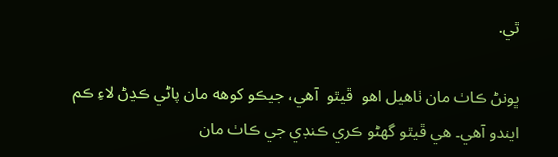ٿي.

ڀونڻ ڪاٺ مان ٺاهيل اھو  ڦيٿو  آهي، جيڪو کوهه مان پاڻي ڪڍڻ لاءِ ڪم ايندو آهي۔ هي ڦيٿو گهڻو ڪري ڪنڊي جي ڪاٺ مان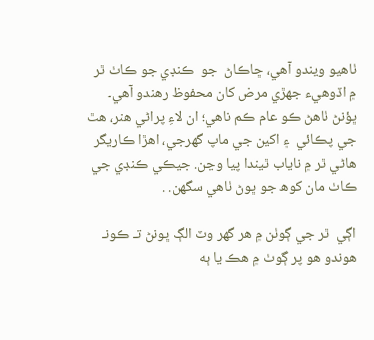ٺاهيو ويندو آهي، ڇاڪاڻ  جو  ڪنڊي جو ڪاٺ ٿر  ۾ اڏوهيء جهڙي مرض کان محفوظ رهندو آهي۔ ڀؤنڻ ٺاهڻ ڪو عام ڪم ناهي؛ ان لاءِ پراڻي هنر، هٿ جي پڪائي  ۽ اکين جي ماپ گهرجي، اهڙا ڪاريگر هاڻي ٿر ۾ ناياب ٿيندا پيا وڃن. جيڪي ڪنڊي جي ڪاٺ مان کوھ جو ڀوڻ ٺاھي سگھن. .

اڳي  ٿر جي ڳوٺن ۾ ھر گھر وٽ الڳ ڀونڻ تـ ڪونـ ھوندو ھو پر ڳوٺ ۾ هڪ يا ٻه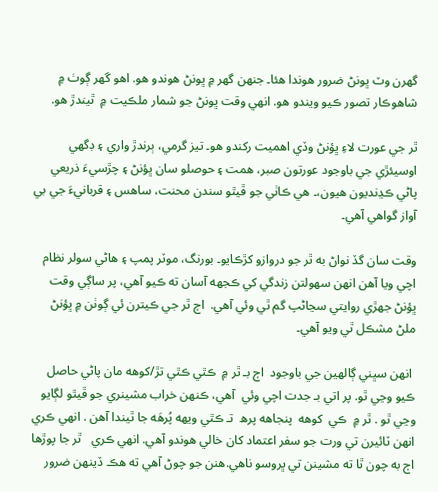گھرن وٽ ڀونڻ ضرور هوندا هئا۔ جنھن گھر ۾ ڀونڻ ھوندو ھو. اھو گھر ڳوٺ ۾ شاھوڪار تصور ڪيو ويندو ھو. انھي وقت ڀونڻ جو شمار ملڪيت ۾  ٿيندڙ هو.

ٿر جي عورت لاءِ ڀؤنڻ وڏي اهميت رکندو هو۔ تيز گرمي، ٻرندڙ واري ۽ ڊگهي اوسيئڙي جي باوجود عورتون صبر، همت ۽ حوصلو سان ڀؤنڻ ۽ چڙسيءَ ذريعي پاڻي ڪڍنديون هيون،۔ هي ڪاٺي جو ڦيٿو سندن محنت، ساهس ۽ قربانيءَ جي بي آواز گواهي آهي۔

وقت سان گڏ نواڻ به ٿر جو دروازو کڙڪايو۔ بورنگ، موٽر پمپ ۽ هاڻي سولر نظام اچي ويا آھن انهن سهولتن زندگي کي ڪجهه آسان ته ڪيو آھي، پر ساڳي وقت ڀؤنڻ جهڙي روايتي سڃاڻپ گم ٿي وئي آھي.  اڄ ٿر جي ڪيترن ئي ڳوٺن ۾ ڀؤنڻ  ملڻ مشڪل ٿي ويو آهي۔

 انھن سڀني ڳالھين جي باوجود  اڄ بـ ٿر ۾  ڪٿي ڪٿي تڙ/کوهه مان پاڻي حاصل ڪيو وڃي ٿو. پر اتي بـ جدت اچي وئي  آهي، ڪنهن خراب مشينري جو ڦيٿو لڳايو وڃي ٿو . ٿر ۾  ڪي  کوهه  پنجاهه پرھ  تـ ڪٿي ويهه پُرهَه جا ٿيندا آھن . انھي ڪري انھن ٽائيرن تي ورت جو سفر اعتماد کان خالي هوندو آهي. انھي ڪري   ٿر جا پوڙها اڄ به چون ٿا ته مشينن تي ڀروسو ناھي.ھنن جو چوڻ آهي ته هڪ ڏينهن ضرور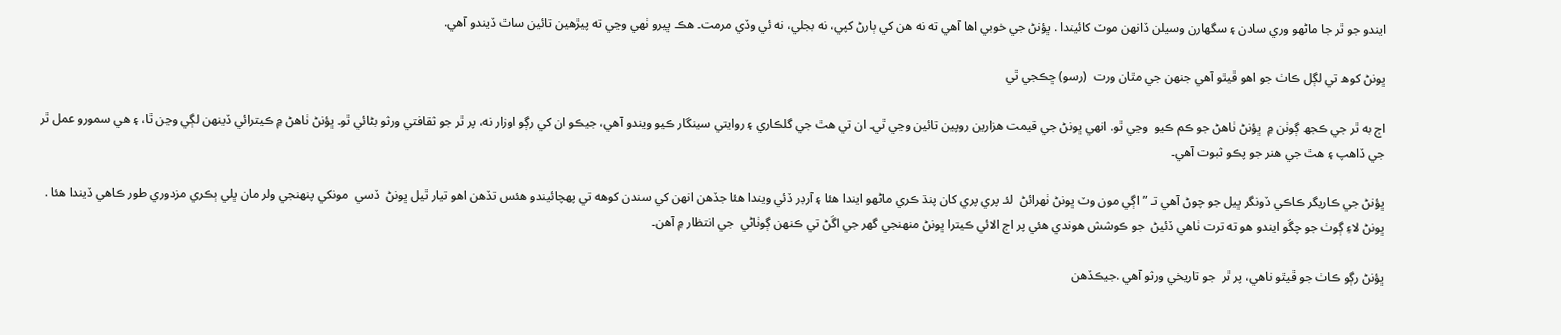ايندو جو ٿر جا ماڻهو وري سادن ۽ سگهارن وسيلن ڏانهن موٽ کائيندا . ڀؤنڻ جي خوبي اها آهي ته نه ھن کي ٻارڻ کپي، نه بجلي، نه ئي وڏي مرمت۔ هڪ ڀيرو ٺهي وڃي ته پيڙهين تائين ساٿ ڏيندو آھي.

ڀونڻ کوھ تي لڳل ڪاٺ جو اھو ڦيٿو آھي جنھن جي مٿان ورت  (رسو) ڇڪجي ٿي

اڄ به ٿر جي ڪجھ ڳوٺن ۾  ڀؤنڻ ٺاهڻ جو ڪم ڪيو  وڃي ٿو. انھي ڀونڻ جي قيمت هزارين روپين تائين وڃي ٿي۔ ان تي هٿ جي گلڪاري ۽ روايتي سينگار ڪيو ويندو آهي، جيڪو ان کي رڳو اوزار نه، پر ٿر جو ثقافتي ورثو بڻائي ٿو۔ ڀؤنڻ ٺاهڻ ۾ ڪيترائي ڏينهن لڳي وڃن ٿا، ۽ هي سمورو عمل ٿر جي ڏاهپ ۽ هٿ جي هنر جو پڪو ثبوت آهي۔

ڀؤنڻ جي ڪاريگر ڪاڪي ڏونگر ڀيل جو چوڻ آھي تـ ” اڳي مون وٽ ڀونڻ ٺھرائڻ  لئـ پري پري کان پنڌ ڪري ماڻهو ايندا هئا ۽ آرڊر ڏئي ويندا هئا جڏهن انهن کي سندن کوهه تي پهچائيندو هئس تڏھن اهو تيار ٿيل ڀونڻ  ڏسي  مونکي پنھنجي ولر مان ڀلي ٻڪري مزدوري طور ڪاهي ڏيندا هئا . ڀونڻ لاءِ ڳوٺ جو چڱو ايندو هو ته ترت ٺاهي ڏئيڻ  جو ڪوشش هوندي هئي پر اڄ الائي ڪيترا ڀونڻ منهنجي گھر جي اڱڻ تي ڪنهن ڳوٺاڻي  جي انتظار ۾ آهن۔

ڀؤنڻ رڳو ڪاٺ جو ڦيٿو ناهي، پر ٿر  جو تاريخي ورثو آھي .جيڪڏهن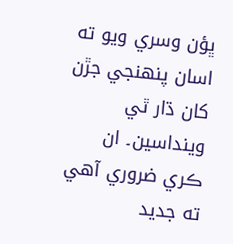ڀؤن وسري ويو ته اسان پنهنجي جڙن کان ڌار ٿي وينداسين۔ ان ڪري ضروري آهي ته جديد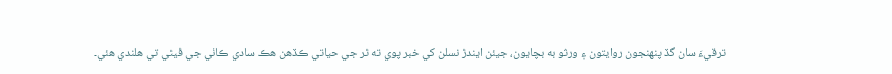ترقيءَ سان گڏ پنهنجون روايتون ۽ ورثو به بچايون، جيئن ايندڙ نسلن کي خبر پوي ته ٿر جي حياتي ڪڏهن هڪ سادي ڪاٺي جي ڦيٿي تي هلندي هئي۔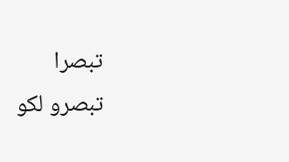تبصرا
تبصرو لکو